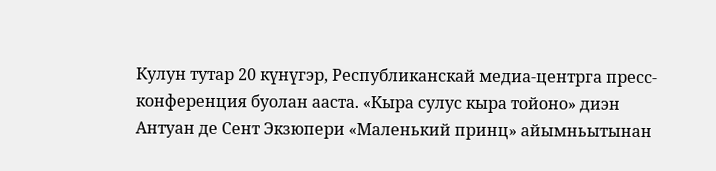Кулун тутар 20 күнүгэр, Республиканскай медиа-центрга пресс-конференция буолан ааста. «Кыра сулус кыра тойоно» диэн Антуан де Сент Экзюпери «Маленький принц» айымньытынан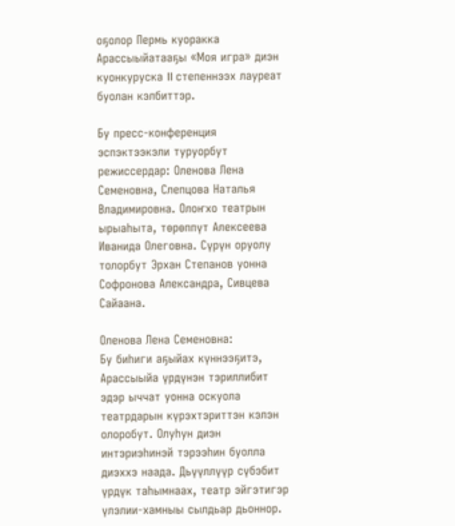оҕолор Пермь куоракка Арассыыйатааҕы «Моя игра» диэн куонкуруска II степеннээх лауреат буолан кэлбиттэр.

Бу пресс-конференция эспэктээкэли туруорбут режиссердар: Оленова Лена Семеновна, Слепцова Наталья Владимировна. Олоҥхо театрын ырыаһыта, төрөппүт Алексеева Иванида Олеговна. Сүрүн оруолу толорбут Эрхан Степанов уонна Софронова Александра, Сивцева Сайаана.

Оленова Лена Семеновна:
Бу биһиги аҕыйах күннээҕитэ, Арассыыйа үрдүнэн тэриллибит эдэр ыччат уонна оскуола театрдарын күрэхтэриттэн кэлэн олоробут. Олуһун диэн интэриэһинэй тэрээһин буолла диэххэ наада. Дьүүллүүр сүбэбит үрдүк таһымнаах, театр эйгэтигэр үлэлии-хамныы сылдьар дьоннор.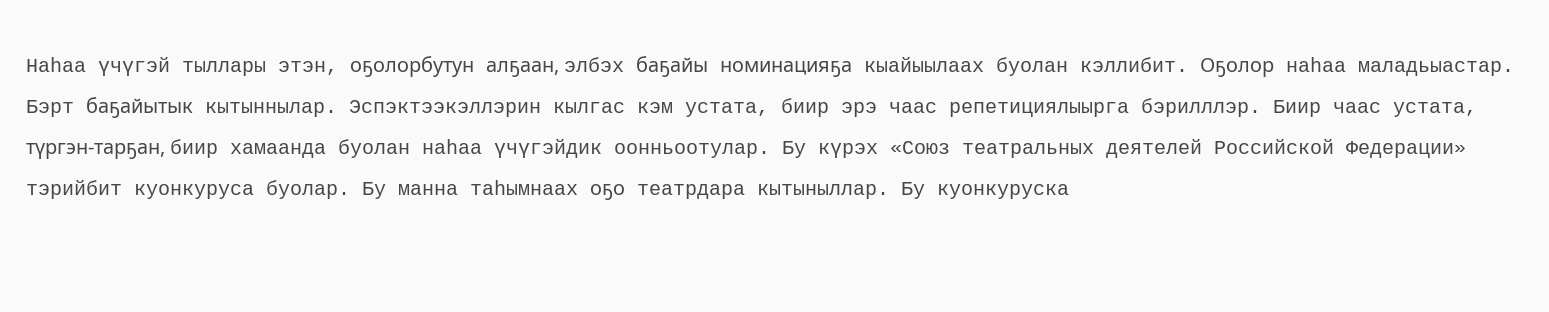Наһаа үчүгэй тыллары этэн, оҕолорбутун алҕаан, элбэх баҕайы номинацияҕа кыайыылаах буолан кэллибит. Оҕолор наһаа маладьыастар. Бэрт баҕайытык кытыннылар. Эспэктээкэллэрин кылгас кэм устата, биир эрэ чаас репетициялыырга бэрилллэр. Биир чаас устата, түргэн-тарҕан, биир хамаанда буолан наһаа үчүгэйдик оонньоотулар. Бу күрэх «Союз театральных деятелей Российской Федерации» тэрийбит куонкуруса буолар. Бу манна таһымнаах оҕо театрдара кытыныллар. Бу куонкуруска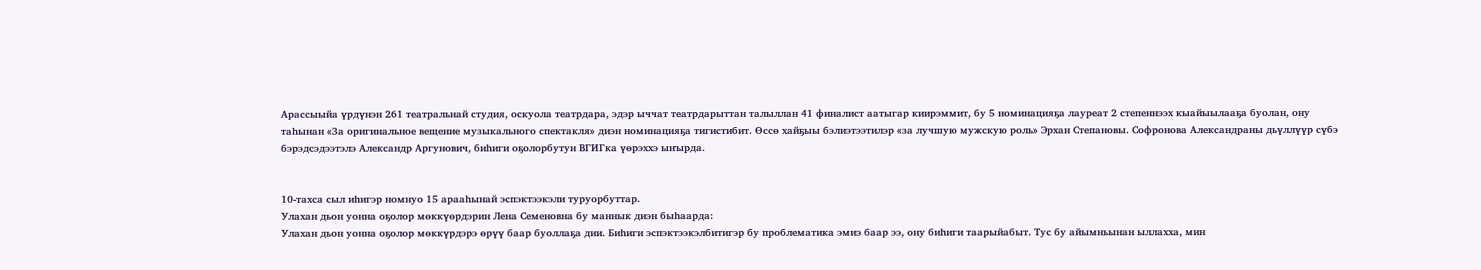Арассыыйа үрдүнэн 261 театральнай студия, оскуола театрдара, эдэр ыччат театрдарыттан талыллан 41 финалист аатыгар киирэммит, бу 5 номинацияҕа лауреат 2 степеннээх кыайыылааҕа буолан, ону таһынан «За оригинальное вещение музыкального спектакля» диэн номинацияҕа тигистибит. Өссө хайҕыы бэлиэтээтилэр «за лучшую мужскую роль» Эрхан Степановы. Софронова Александраны дьүллүүр сүбэ бэрэдсэдээтэлэ Александр Аргунович, биһиги оҕолорбутун ВГИГка үөрэххэ ыҥырда.


10-тахса сыл иһигэр номнуо 15 арааһынай эспэктээкэли туруорбуттар.
Улахан дьон уонна оҕолор мөккүөрдэрин Лена Семеновна бу маннык диэн быһаарда:
Улахан дьон уонна оҕолор мөккүрдэрэ өрүү баар буоллаҕа дии. Биһиги эспэктээкэлбитигэр бу проблематика эмиэ баар ээ, ону биһиги таарыйабыт. Тус бу айымньынан ыллахха, мин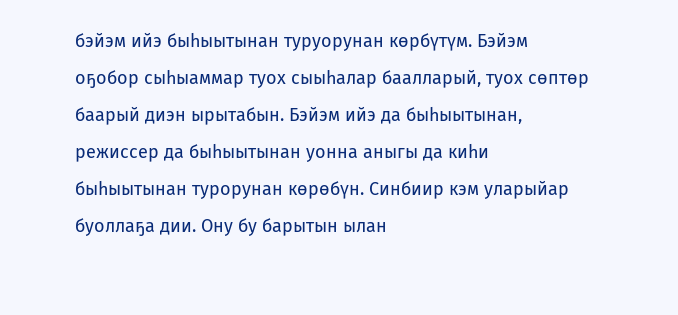бэйэм ийэ быһыытынан туруорунан көрбүтүм. Бэйэм оҕобор сыһыаммар туох сыыһалар баалларый, туох сөптөр баарый диэн ырытабын. Бэйэм ийэ да быһыытынан, режиссер да быһыытынан уонна аныгы да киһи быһыытынан турорунан көрөбүн. Синбиир кэм уларыйар буоллаҕа дии. Ону бу барытын ылан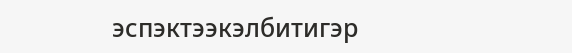эспэктээкэлбитигэр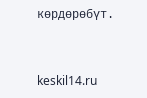көрдөрөбүт.


keskil14.ru